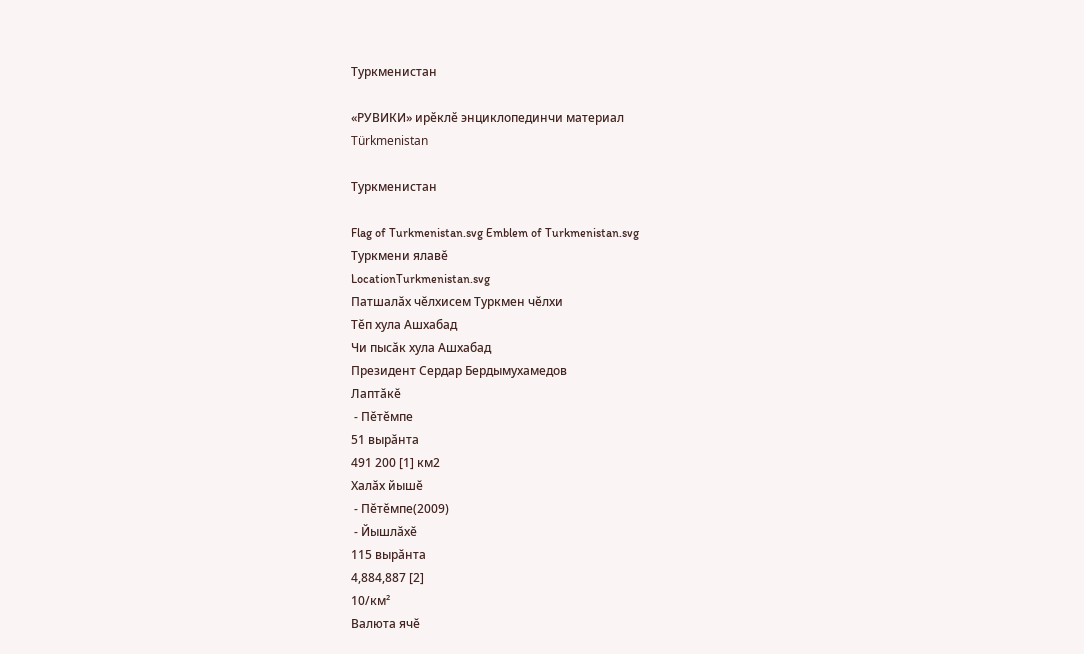Туркменистан

«РУВИКИ» ирӗклӗ энциклопединчи материал
Türkmenistan

Туркменистан

Flag of Turkmenistan.svg Emblem of Turkmenistan.svg
Туркмени ялавĕ
LocationTurkmenistan.svg
Патшалăх чĕлхисем Туркмен чĕлхи
Тĕп хула Ашхабад
Чи пысăк хула Ашхабад
Президент Сердар Бердымухамедов
Лаптăкĕ
 - Пĕтĕмпе
51 вырăнта
491 200 [1] км2
Халăх йышĕ
 - Пĕтĕмпе(2009)
 - Йышлăхĕ
115 вырăнта
4,884,887 [2]
10/км²
Валюта ячĕ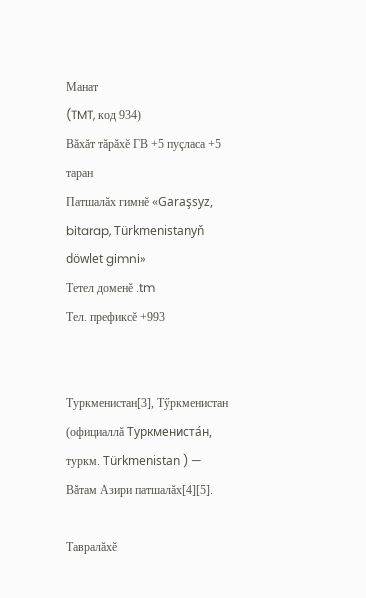Манат
(TMT, код 934)
Вăхăт тăрăхĕ ГВ +5 пуçласа +5 таран
Патшалăх гимнĕ «Garaşsyz, bitarap, Türkmenistanyň döwlet gimni»
Тетел доменĕ .tm
Тел. префиксĕ +993


Туркменистан[3], Тӳркменистан (официаллă Туркмениста́н, туркм. Türkmenistan ) — Вăтам Азири патшалăх[4][5].

Тавралăхĕ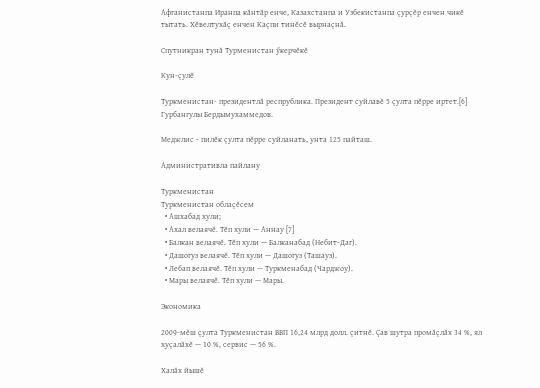Афганистанпа Иранпа кăнтăр енче, Казахстанпа и Узбекистанпа çурçĕр енчен чикĕ тытать. Хĕвелтухăç енчен Каçпи тинĕсĕ вырнаçнă.

Спутникран тунă Турменистан ӳкерчĕкĕ

Кун-çулĕ

Туркменистан- президентлă респрублика. Президент суйлавĕ 5 çулта пĕрре иртет.[6] Гурбангулы Бердымухаммедов.

Меджлис - пилĕк çулта пĕрре суйланать, унта 125 пайташ.

Административла пайлану

Туркменистан
Туркменистан облаçĕсем
  • Ашхабад хули;
  • Ахал велаячĕ. Тĕп хули — Аннау [7]
  • Балкан велаячĕ. Тĕп хули — Балканабад (Небит-Даг).
  • Дашогуз велаячĕ. Тĕп хули — Дашогуз (Ташауз).
  • Лебап велаячĕ. Тĕп хули — Туркменабад (Чарджоу).
  • Мары велаячĕ. Тĕп хули — Мары.

Экономика

2009-мĕш çулта Туркменистан ВВП 16,24 млрд долл. çитнĕ. Çав шутра промăçлăх 34 %, ял хуçалăхĕ — 10 %, сервис — 56 %.

Халăх йышĕ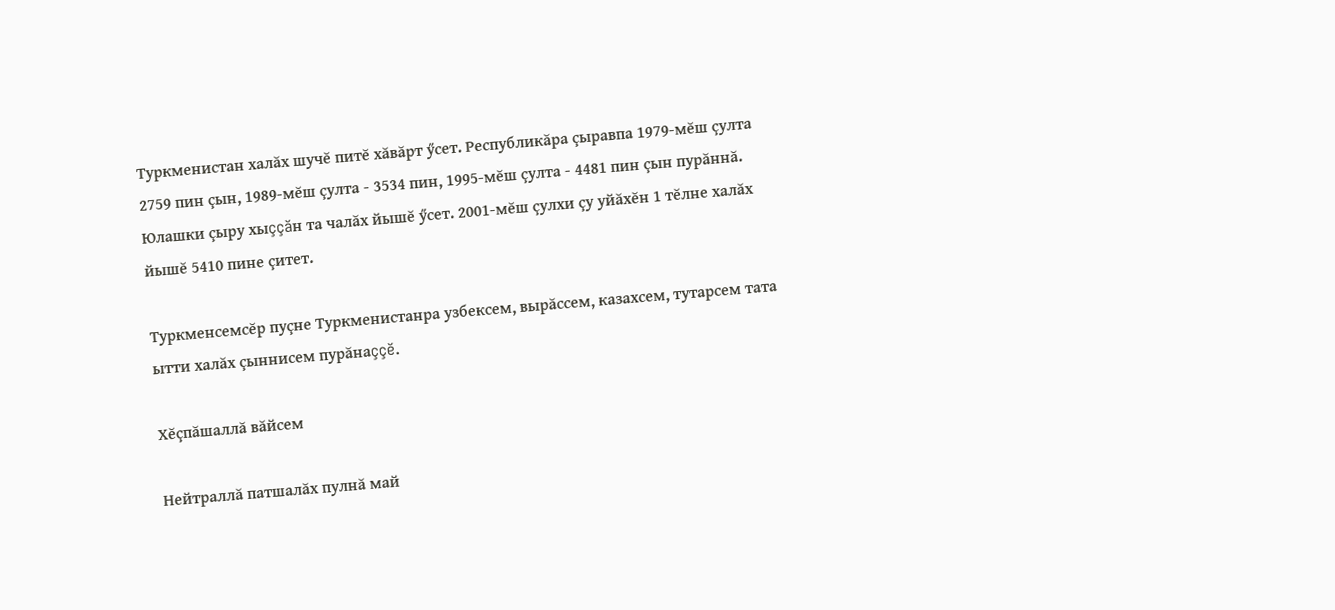Туркменистан халăх шучĕ питĕ хăвăрт ӳсет. Республикăра çыравпа 1979-мĕш çулта 2759 пин çын, 1989-мĕш çулта - 3534 пин, 1995-мĕш çулта - 4481 пин çын пурăннă. Юлашки çыру хыççăн та чалăх йышĕ ӳсет. 2001-мĕш çулхи çу уйăхĕн 1 тĕлне халăх йышĕ 5410 пине çитет.

Туркменсемсĕр пуçне Туркменистанра узбексем, вырăссем, казахсем, тутарсем тата ытти халăх çыннисем пурăнаççĕ.

Хĕçпăшаллă вăйсем

Нейтраллă патшалăх пулнă май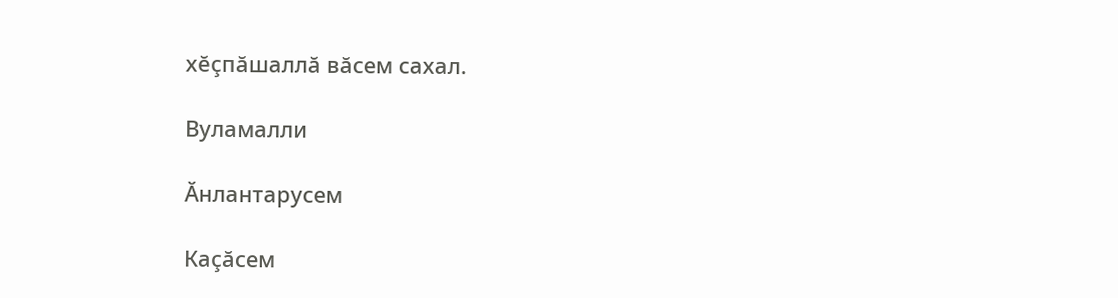хĕçпăшаллă вăсем сахал.

Вуламалли

Ӑнлантарусем

Каçăсем